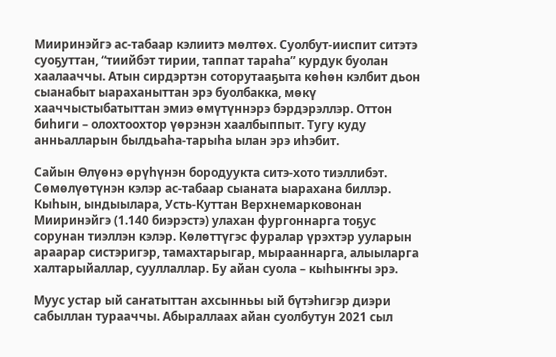Мииринэйгэ ас-табаар кэлиитэ мөлтөх. Суолбут-ииспит ситэтэ суоҕуттан, “тиийбэт тирии, таппат тараһа” курдук буолан хаалааччы. Атын сирдэртэн соторутааҕыта көһөн кэлбит дьон сыанабыт ыараханыттан эрэ буолбакка, мөкү хааччыстыбатыттан эмиэ өмүтүннэрэ бэрдэрэллэр. Оттон биһиги – олохтоохтор үөрэнэн хаалбыппыт. Тугу куду анньалларын былдьаһа-тарыһа ылан эрэ иһэбит.

Сайын Өлүөнэ өрүһүнэн бородуукта ситэ-хото тиэллибэт. Сөмөлүөтүнэн кэлэр ас-табаар сыаната ыарахана биллэр. Кыhын, ындыылара, Усть-Куттан Верхнемарковонан Мииринэйгэ (1.140 биэрэстэ) улахан фургоннарга тоҕус сорунан тиэллэн кэлэр. Көлөттүгэс фуралар үрэхтэр ууларын араарар систэригэр, тамахтарыгар, мырааннарга, алыыларга халтарыйаллар, сууллаллар. Бу айан суола – кыһыҥҥы эрэ.

Муус устар ый саҥатыттан ахсынньы ый бүтэһигэр диэри сабыллан турааччы. Абыраллаах айан суолбутун 2021 сыл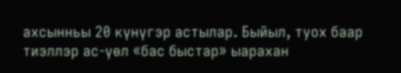ахсынньы 20 күнүгэр астылар. Быйыл, туох баар тиэллэр ас-үөл «бас быстар» ыарахан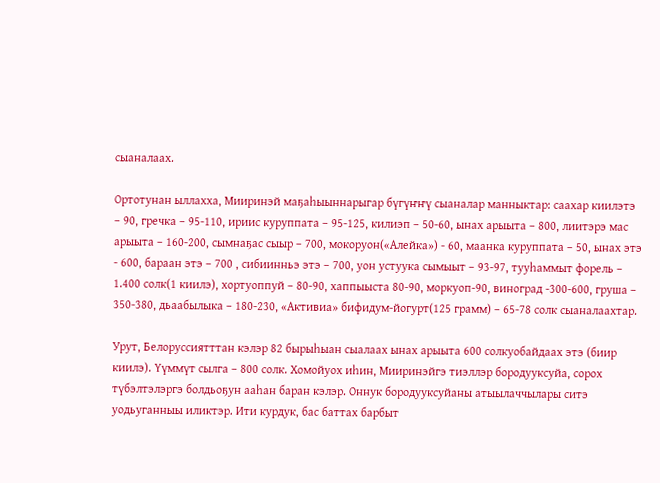сыаналаах.

Ортотунан ыллахха, Мииринэй маҕаһыыннарыгар бүгүҥҥү сыаналар манныктар: саахар киилэтэ – 90, гречка – 95-110, ириис куруппата – 95-125, килиэп – 50-60, ынах арыыта – 800, лиитэрэ мас арыыта – 160-200, сымнаҕас сыыр – 700, мокоруон(«Алейка») - 60, маанка куруппата – 50, ынах этэ - 600, бараан этэ – 700 , сибиинньэ этэ – 700, уон устуука сымыыт – 93-97, тууhаммыт форель – 1.400 солк(1 киилэ), хортуоппуй – 80-90, хаппыыста 80-90, моркуоп-90, виноград -300-600, груша – 350-380, дьаабылыка – 180-230, «Активиа» бифидум-йогурт(125 грамм) – 65-78 солк сыаналаахтар.

Урут, Белоруссиятттан кэлэр 82 бырыһыан сыалаах ынах арыыта 600 солкуобайдаах этэ (биир киилэ). Үүммүт сылга – 800 солк. Хомойуох иһин, Мииринэйгэ тиэллэр бородууксуйа, сорох түбэлтэлэргэ болдьоҕун ааһан баран кэлэр. Оннук бородууксуйаны атыылаччылары ситэ уодьуганныы иликтэр. Ити курдук, бас баттах барбыт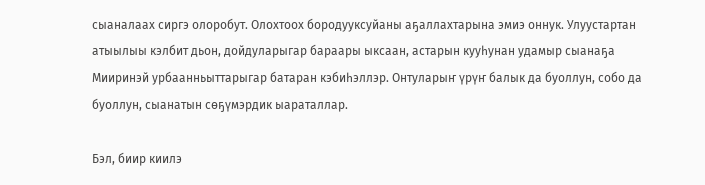сыаналаах сиргэ олоробут. Олохтоох бородууксуйаны аҕаллахтарына эмиэ оннук. Улуустартан атыылыы кэлбит дьон, дойдуларыгар бараары ыксаан, астарын кууһунан удамыр сыанаҕа Мииринэй урбаанньыттарыгар батаран кэбиһэллэр. Онтуларыҥ үрүҥ балык да буоллун, собо да буоллун, сыанатын сөҕүмэрдик ыараталлар.

Бэл, биир киилэ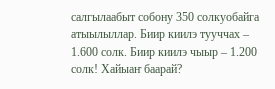салгылаабыт собону 350 cолкуобайга атыылыллар. Биир киилэ тууччах – 1.600 солк. Биир киилэ чыыр – 1.200 солк! Хайыаҥ баарай?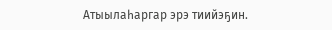Атыылаһаргар эрэ тиийэҕин.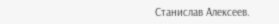Станислав Алексеев.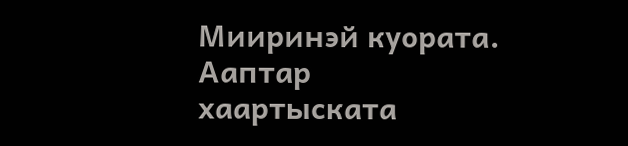Мииринэй куората. Ааптар хаартыската